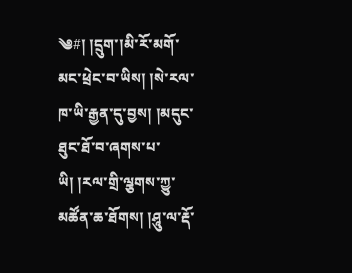༄#། །དྲུག་།མི་རོ་མགོ་མང་ཕྲེང་བ་ཡིས། །སེ་རལ་ཁ་ཡི་རྒྱན་དུ་བྱས། །མདུང་ཐུང་ཐོ་བ་ཞགས་པ་ཡི། །རལ་གྲི་ལྕགས་ཀྱུ་མཚོན་ཆ་ཐོགས། །ཤཱུ་ལ་རྡོ་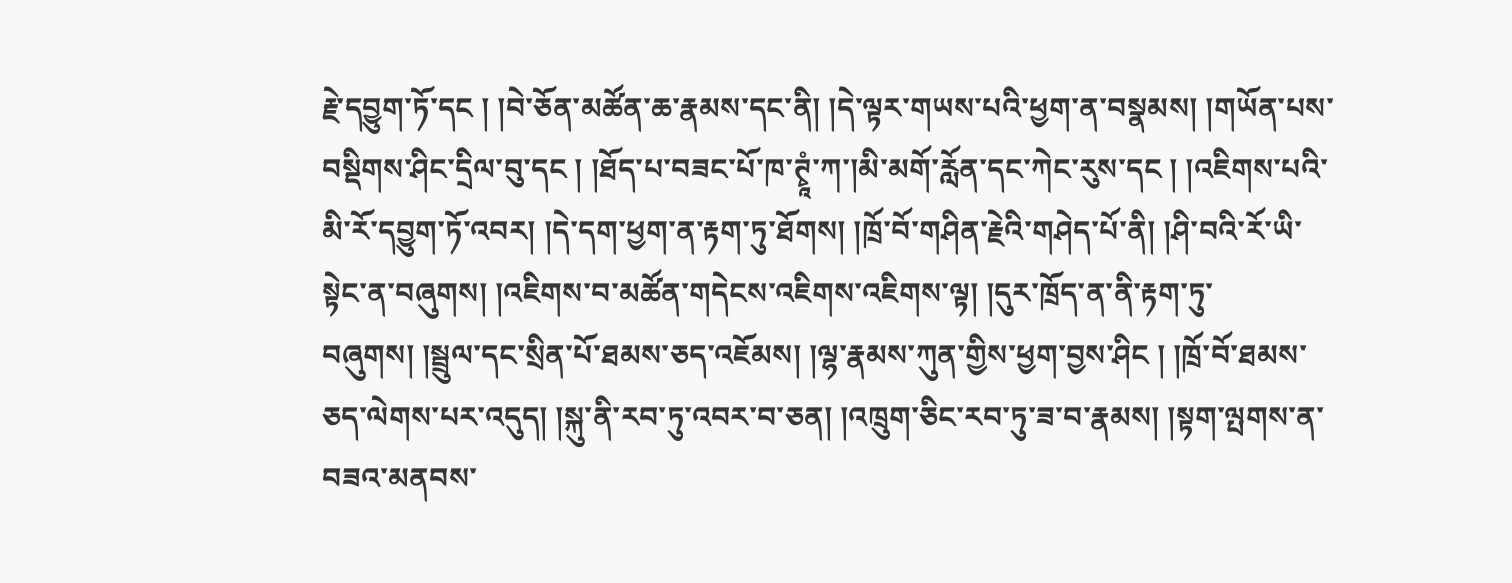རྗེ་དབྱུག་ཏོ་དང ། །བེ་ཅོན་མཚོན་ཆ་རྣམས་དང་ནི། །དེ་ལྟར་གཡས་པའི་ཕྱག་ན་བསྣམས། །གཡོན་པས་བསྡིགས་ཤིང་དྲིལ་བུ་དང ། །ཐོད་པ་བཟང་པོ་ཁ་ཊྭཱཾ་ཀ་།མི་མགོ་རློན་དང་ཀེང་རུས་དང ། །འཇིགས་པའི་མི་རོ་དབྱུག་ཏོ་འབར། །དེ་དག་ཕྱག་ན་རྟག་ཏུ་ཐོགས། །ཁྲོ་བོ་གཤིན་རྗེའི་གཤེད་པོ་ནི། །ཤི་བའི་རོ་ཡི་སྟེང་ན་བཞུགས། །འཇིགས་བ་མཚོན་གདེངས་འཇིགས་འཇིགས་ལྟ། །དུར་ཁྲོད་ན་ནི་རྟག་ཏུ་བཞུགས། །སྦྲུལ་དང་སྲིན་པོ་ཐམས་ཅད་འཇོམས། །ལྷ་རྣམས་ཀུན་གྱིས་ཕྱག་བྱས་ཤིང ། །ཁྲོ་བོ་ཐམས་ཅད་ལེགས་པར་འདུད། །སྐུ་ནི་རབ་ཏུ་འབར་བ་ཅན། །འཁྲུག་ཅིང་རབ་ཏུ་ཟ་བ་རྣམས། །སྟག་ལྤགས་ན་བཟའ་མནབས་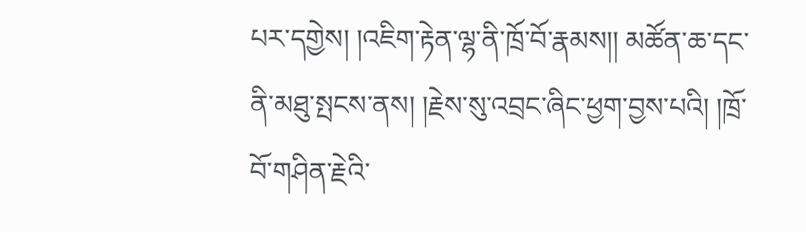པར་དགྱེས། །འཇིག་རྟེན་ལྷ་ནི་ཁྲོ་བོ་རྣམས།། མཚོན་ཆ་དང་ནི་མཐུ་སྤངས་ནས། །རྗེས་སུ་འབྲང་ཞིང་ཕྱག་བྱས་པའི། །ཁྲོ་བོ་གཤིན་རྗེའི་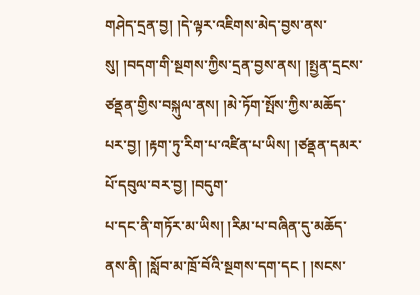གཤེད་དྲན་བྱ། །དེ་ལྟར་འཇིགས་མེད་བྱས་ནས་སུ། །བདག་གི་སྔགས་ཀྱིས་དྲན་བྱས་ནས། །སྤྱན་དྲངས་ཙནྡན་གྱིས་བསྐུལ་ནས། །མེ་ཏོག་སྤོས་ཀྱིས་མཆོད་པར་བྱ། །རྟག་ཏུ་རིག་པ་འཛིན་པ་ཡིས། །ཙནྡན་དམར་པོ་དབུལ་བར་བྱ། །བདུག་
པ་དང་ནི་གཏོར་མ་ཡིས། །རིམ་པ་བཞིན་དུ་མཆོད་ནས་ནི། །སློབ་མ་ཁྲོ་བོའི་སྔགས་དག་དང ། །སངས་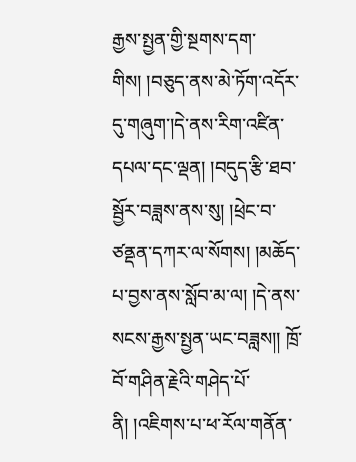རྒྱས་སྤྱན་གྱི་སྔགས་དག་གིས། །བཅུད་ནས་མེ་ཏོག་འདོར་དུ་གཞུག་།དེ་ནས་རིག་འཛིན་དཔལ་དང་ལྡན། །བདུད་རྩི་ཐབ་སྦྱོར་བཟླས་ནས་སུ། །ཕྲེང་བ་ཙནྡན་དཀར་ལ་སོགས། །མཆོད་པ་བྱས་ནས་སློབ་མ་ལ། །དེ་ནས་སངས་རྒྱས་སྤྱན་ཡང་བཟླས།། ཁྲོ་བོ་གཤིན་རྗེའི་གཤེད་པོ་ནི། །འཇིགས་པ་ཕ་རོལ་གནོན་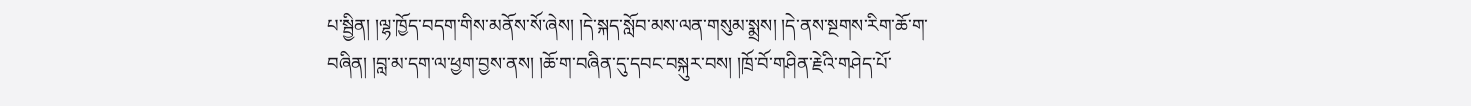པ་སྦྱིན། །ལྷ་ཁྱོད་བདག་གིས་མནོས་སོ་ཞེས། །དེ་སྐད་སློབ་མས་ལན་གསུམ་སྨྲས། །དེ་ནས་སྔགས་རིག་ཆོ་ག་བཞིན། །བླ་མ་དག་ལ་ཕྱག་བྱས་ནས། །ཆོ་ག་བཞིན་དུ་དབང་བསྐུར་བས། །ཁྲོ་བོ་གཤིན་རྗེའི་གཤེད་པོ་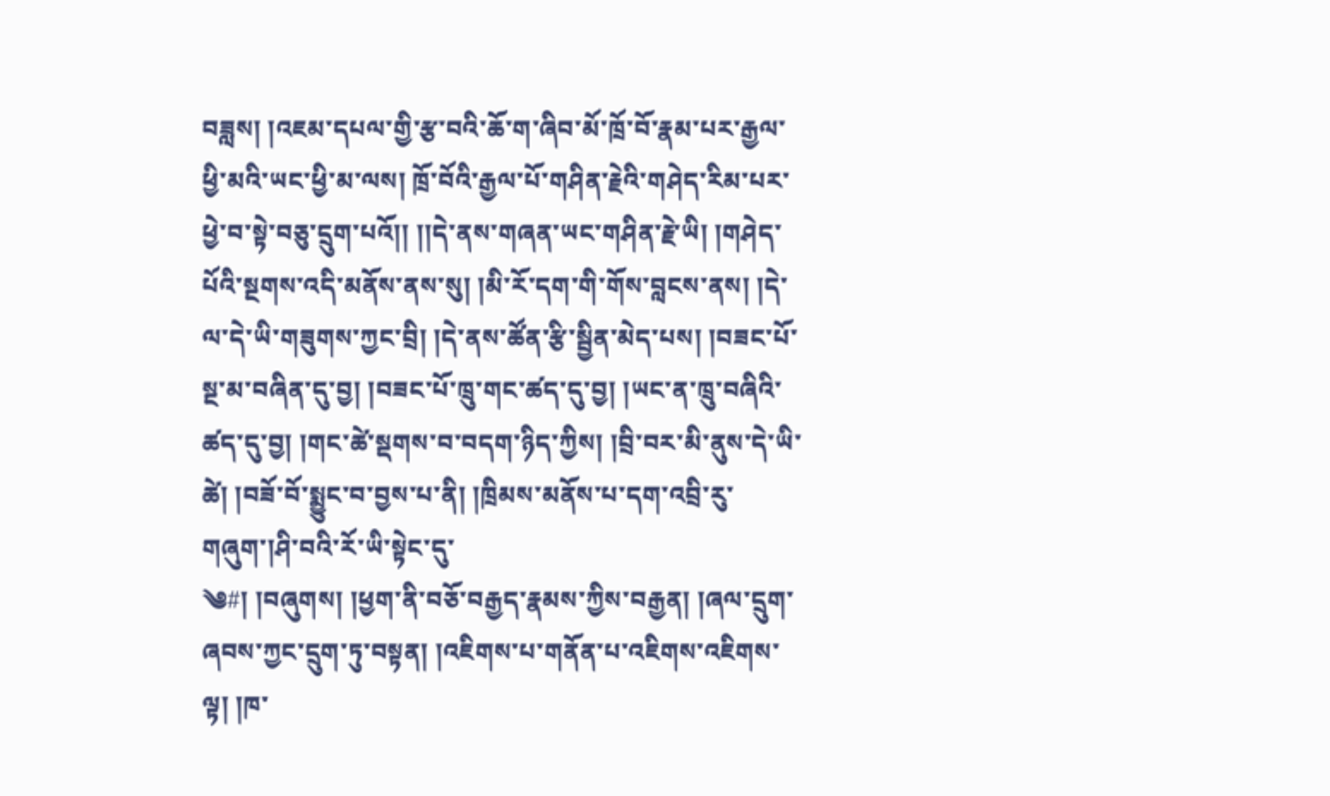བཟླས། །འཇམ་དཔལ་གྱི་རྩ་བའི་ཆོ་ག་ཞིབ་མོ་ཁྲོ་བོ་རྣམ་པར་རྒྱལ་ཕྱི་མའི་ཡང་ཕྱི་མ་ལས། ཁྲོ་བོའི་རྒྱལ་པོ་གཤིན་རྗེའི་གཤེད་རིམ་པར་ཕྱེ་བ་སྟེ་བཅུ་དྲུག་པའོ།། །།དེ་ནས་གཞན་ཡང་གཤིན་རྗེ་ཡི། །གཤེད་པོའི་སྔགས་འདི་མནོས་ནས་སུ། །མི་རོ་དག་གི་གོས་བླངས་ནས། །དེ་ལ་དེ་ཡི་གཟུགས་ཀྱང་བྲི། །དེ་ནས་ཚོན་རྩི་སྦྱིན་མེད་པས། །བཟང་པོ་སྔ་མ་བཞིན་དུ་བྱ། །བཟང་པོ་ཁྲུ་གང་ཚད་དུ་བྱ། །ཡང་ན་ཁྲུ་བཞིའི་ཚད་དུ་བྱ། །གང་ཚེ་སྡགས་བ་བདག་ཉིད་ཀྱིས། །བྲི་བར་མི་ནུས་དེ་ཡི་ཚེ། །བཟོ་བོ་སྨྱུང་བ་བྱས་པ་ནི། །ཁྲིམས་མནོས་པ་དག་འབྲི་རུ་གཞུག་།ཤི་བའི་རོ་ཡི་སྟེང་དུ་
༄#། །བཞུགས། །ཕྱག་ནི་བཅོ་བརྒྱད་རྣམས་ཀྱིས་བརྒྱན། །ཞལ་དྲུག་ཞབས་ཀྱང་དྲུག་ཏུ་བསྟན། །འཇིགས་པ་གནོན་པ་འཇིགས་འཇིགས་ལྟ། །ཁ་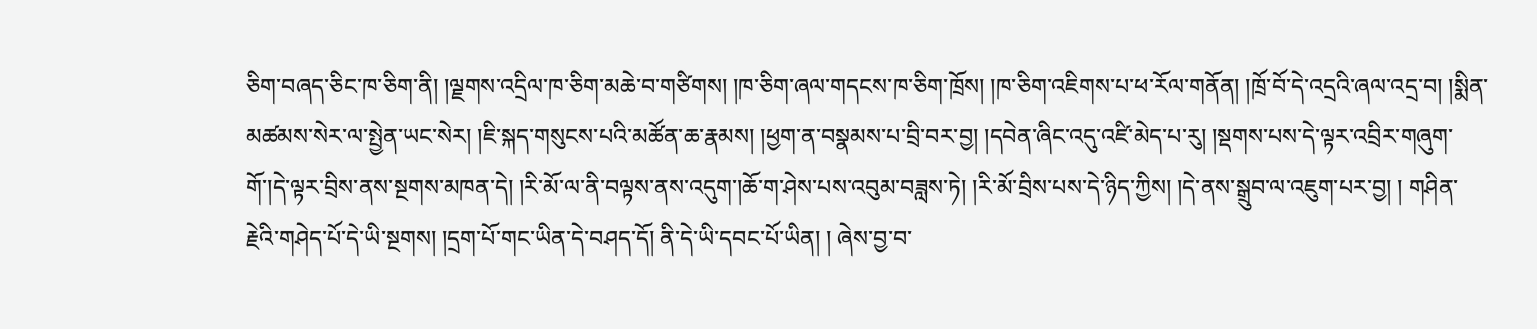ཅིག་བཞད་ཅིང་ཁ་ཅིག་ནི། །ལྗགས་འདྲིལ་ཁ་ཅིག་མཆེ་བ་གཙིགས། །ཁ་ཅིག་ཞལ་གདངས་ཁ་ཅིག་ཁྲོས། །ཁ་ཅིག་འཇིགས་པ་ཕ་རོལ་གནོན། །ཁྲོ་བོ་དེ་འདྲའི་ཞལ་འདྲ་བ། །སྨིན་མཚམས་སེར་ལ་སྤྱེན་ཡང་སེར། །ཇི་སྐད་གསུངས་པའི་མཚོན་ཆ་རྣམས། །ཕྱག་ན་བསྣམས་པ་བྲི་བར་བྱ། །དབེན་ཞིང་འདུ་འཛི་མེད་པ་རུ། །སྡགས་པས་དེ་ལྟར་འབྲིར་གཞུག་གོ་།དེ་ལྟར་བྲིས་ནས་སྔགས་མཁན་དེ། །རི་མོ་ལ་ནི་བལྟས་ནས་འདུག་།ཆོ་ག་ཤེས་པས་འབུམ་བཟླས་ཏེ། །རི་མོ་བྲིས་པས་དེ་ཉིད་ཀྱིས། །དེ་ནས་སྒྲུབ་ལ་འཇུག་པར་བྱ། ། གཤིན་རྗེའི་གཤེད་པོ་དེ་ཡི་སྔགས། །དྲག་པོ་གང་ཡིན་དེ་བཤད་དོ། ནི་དེ་ཡི་དབང་པོ་ཡིན། ། ཞེས་བྱ་བ་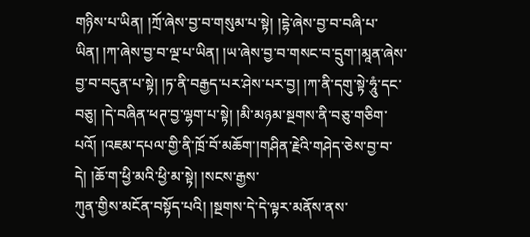གཉིས་པ་ཡིན། །ཀྲོ་ཞེས་བྱ་བ་གསུམ་པ་སྟེ། །དྷེ་ཞེས་བྱ་བ་བཞི་པ་ཡིན། །ཀ་ཞེས་བྱ་བ་ལྔ་པ་ཡིན། །ཡ་ཞེས་བྱ་བ་གསང་བ་དྲུག་།མཱན་ཞེས་བྱ་བ་བདུན་པ་སྟེ། །ཏ་ནི་བརྒྱད་པར་ཤེས་པར་བྱ། །ཀ་ནི་དགུ་སྟེ་ཧཱུཾ་དང་བཅུ། །དེ་བཞིན་ཕཊ་བྱ་ལྷག་པ་སྟེ། །མི་མཉམ་སྔགས་ནི་བཅུ་གཅིག་པའོ། །འཇམ་དཔལ་གྱི་ནི་ཁྲོ་བོ་མཆོག་།གཤིན་རྗེའི་གཤེད་ཅེས་བྱ་བ་དེ། །ཆོ་ག་ཕྱི་མའི་ཕྱི་མ་སྟེ། །སངས་རྒྱས་
ཀུན་གྱིས་མངོན་བསྟོད་པའི། །སྔགས་དེ་དེ་ལྟར་མནོས་ནས་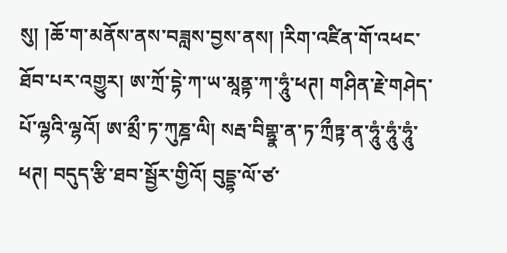སུ། །ཆོ་ག་མནོས་ནས་བཟླས་བྱས་ནས། །རིག་འཛིན་གོ་འཕང་ཐོབ་པར་འགྱུར། ཨ་ཀྲོ་དྷེ་ཀ་ཡ་མཱནྟ་ཀ་ཧཱུཾ་ཕཊ། གཤིན་རྗེ་གཤེད་པོ་ལྷའི་ལྷའོ། ཨ་མྲྀ་ཏ་ཀུཎྜ་ལི། སརྦ་བིགྷྣ་ན་ཏ་ཀྲྀཏྟ་ན་ཧཱུཾ་ཧཱུཾ་ཧཱུཾ་ཕཊ། བདུད་རྩི་ཐབ་སྦྱོར་གྱིའོ། བུདྡྷ་ལོ་ཙ་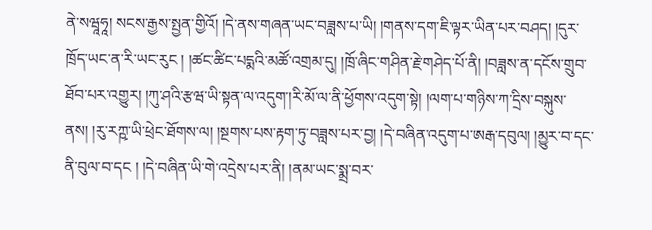ནེ་སཝཱཧཱ། སངས་རྒྱས་སྤྱན་གྱིའོ། །དེ་ནས་གཞན་ཡང་བཟླས་པ་ཡི། །གནས་དག་ཇི་ལྟར་ཡིན་པར་བཤད། །དུར་ཁྲོད་ཡང་ན་རི་ཡང་རུང ། །ཚང་ཚིང་པདྨའི་མཚོ་འགྲམ་དུ། །ཁྲོ་ཞིང་གཤིན་རྗེ་གཤེད་པོ་ནི། །བཟླས་ན་དངོས་གྲུབ་ཐོབ་པར་འགྱུར། །ཀུ་ཤའི་རྩཝ་ཡི་སྟན་ལ་འདུག་།རི་མོ་ལ་ནི་ཕྱོགས་འདུག་སྟེ། །ལག་པ་གཉིས་ཀ་དྲིས་བསྐུས་ནས། །རུ་རཀྵ་ཡི་ཕྲེང་ཐོགས་ལ། །སྔགས་པས་རྟག་ཏུ་བཟླས་པར་བྱ། །དེ་བཞིན་འདུག་པ་ཨརྒ་དབུལ། །མྱུར་བ་དང་ནི་བུལ་བ་དང ། །དེ་བཞིན་ཡི་གེ་འདྲེས་པར་ནི། །ནམ་ཡང་སྨྲ་བར་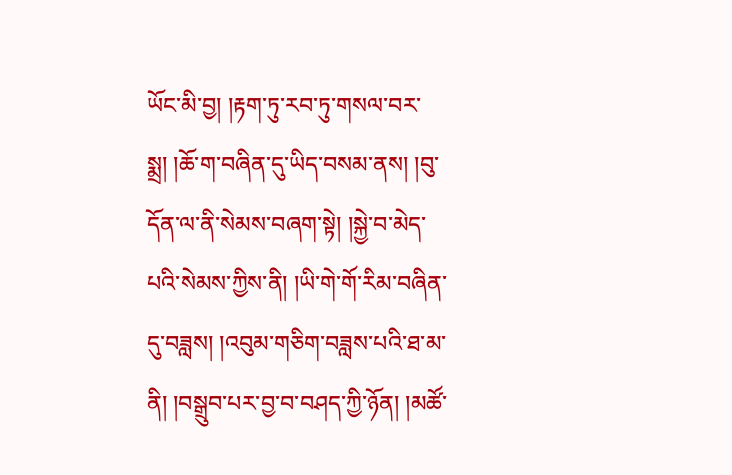ཡོང་མི་བྱ། །རྟག་ཏུ་རབ་ཏུ་གསལ་བར་སྨྲ། །ཆོ་ག་བཞིན་དུ་ཡིད་བསམ་ནས། །བུ་དོན་ལ་ནི་སེམས་བཞག་སྟེ། །སྐྱེ་བ་མེད་པའི་སེམས་ཀྱིས་ནི། །ཡི་གེ་གོ་རིམ་བཞིན་དུ་བཟླས། །འབུམ་གཅིག་བཟླས་པའི་ཐ་མ་ནི། །བསྒྲུབ་པར་བྱ་བ་བཤད་ཀྱི་ཉོན། །མཚོ་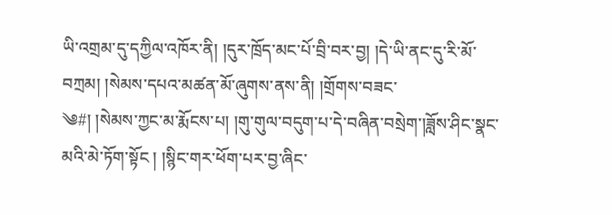ཡི་འགྲམ་དུ་དཀྱིལ་འཁོར་ནི། །དུར་ཁྲོད་མང་པོ་བྲི་བར་བྱ། །དེ་ཡི་ནང་དུ་རི་མོ་བཀྲམ། །སེམས་དཔའ་མཚན་མོ་ཞུགས་ནས་ནི། །གྲོགས་བཟང་
༄#། །སེམས་ཀྱང་མ་རྨོངས་པ། །གུ་གུལ་བདུག་པ་དེ་བཞིན་བསྲེག་།ཟློས་ཤིང་སྣང་མའི་མེ་ཏོག་སྟོང ། །སྙིང་གར་ཕོག་པར་བྱ་ཞིང་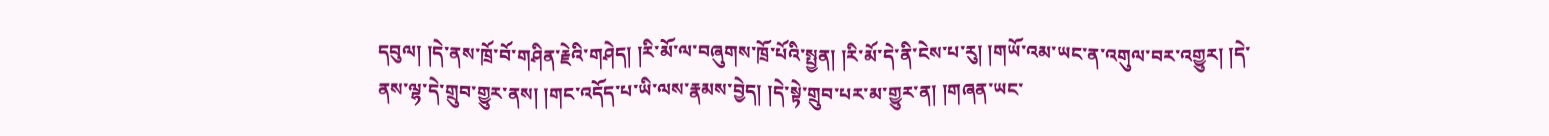དབུལ། །དེ་ནས་ཁྲོ་བོ་གཤིན་རྗེའི་གཤེད། །རི་མོ་ལ་བཞུགས་ཁྲོ་པོའི་སྤྱན། །རི་མོ་དེ་ནི་ངེས་པ་རུ། །གཡོ་འམ་ཡང་ན་འགུལ་བར་འགྱུར། །དེ་ནས་ལྷ་དེ་གྲུབ་གྱུར་ནས། །གང་འདོད་པ་ཡི་ལས་རྣམས་བྱེད། །དེ་སྟེ་གྲུབ་པར་མ་གྱུར་ན། །གཞན་ཡང་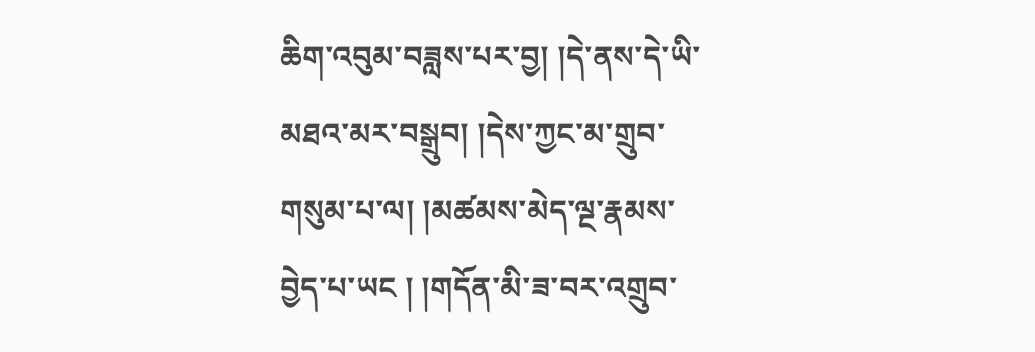ཆིག་འབུམ་བཟླས་པར་བྱ། །དེ་ནས་དེ་ཡི་མཐའ་མར་བསྒྲུབ། །དེས་ཀྱང་མ་གྲུབ་གསུམ་པ་ལ། །མཚམས་མེད་ལྔ་རྣམས་བྱེད་པ་ཡང ། །གདོན་མི་ཟ་བར་འགྲུབ་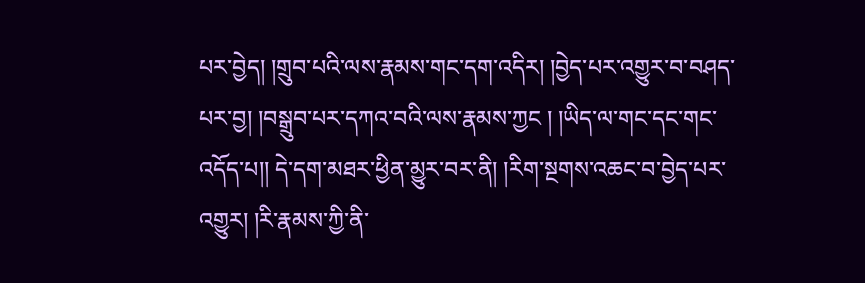པར་བྱེད། །གྲུབ་པའི་ལས་རྣམས་གང་དག་འདིར། །བྱེད་པར་འགྱུར་བ་བཤད་པར་བྱ། །བསྒྲུབ་པར་དཀའ་བའི་ལས་རྣམས་ཀྱང ། །ཡིད་ལ་གང་དང་གང་འདོད་པ།། དེ་དག་མཐར་ཕྱིན་མྱུར་བར་ནི། །རིག་སྔགས་འཆང་བ་བྱེད་པར་འགྱུར། །རི་རྣམས་ཀྱི་ནི་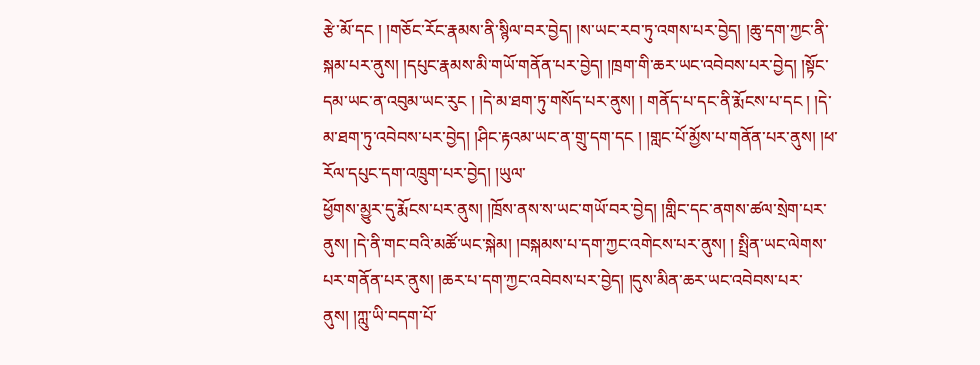རྩེ་མོ་དང ། །གཅོང་རོང་རྣམས་ནི་སྙིལ་བར་བྱེད། །ས་ཡང་རབ་ཏུ་འགས་པར་བྱེད། །ཆུ་དག་ཀྱང་ནི་སྐམ་པར་ནུས། །དཔུང་རྣམས་མི་གཡོ་གནོན་པར་བྱེད། །ཁྲག་གི་ཆར་ཡང་འབེབས་པར་བྱེད། །སྟོང་དམ་ཡང་ན་འབུམ་ཡང་རུང ། །དེ་མ་ཐག་ཏུ་གསོད་པར་ནུས། ། གནོད་པ་དང་ནི་རྨོངས་པ་དང ། །དེ་མ་ཐག་ཏུ་འབེབས་པར་བྱེད། །ཤིང་རྟའམ་ཡང་ན་གྲུ་དག་དང ། །གླང་པོ་མྱོས་པ་གནོན་པར་ནུས། །ཕ་རོལ་དཔུང་དག་འཁྲུག་པར་བྱེད། །ཡུལ་
ཕྱོགས་མྱུར་དུ་རྨོངས་པར་ནུས། །ཁྲོས་ནས་ས་ཡང་གཡོ་བར་བྱེད། །གླིང་དང་ནགས་ཚལ་སྲེག་པར་ནུས། །དེ་ནི་གང་བའི་མཚོ་ཡང་སྐེམ། །བསྐམས་པ་དག་ཀྱང་འགེངས་པར་ནུས། ། སྤྲིན་ཡང་ལེགས་པར་གནོན་པར་ནུས། །ཆར་པ་དག་ཀྱང་འབེབས་པར་བྱེད། །དུས་མིན་ཆར་ཡང་འབེབས་པར་ནུས། །ཀླུ་ཡི་བདག་པོ་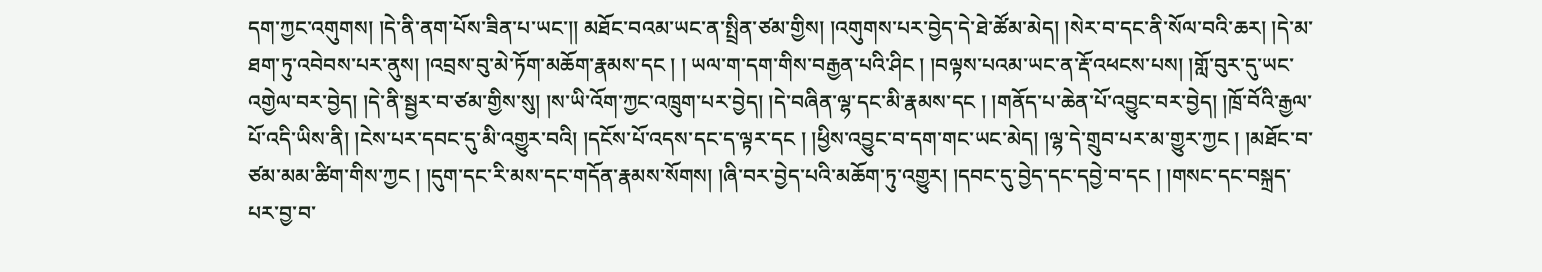དག་ཀྱང་འགུགས། །དེ་ནི་ནག་པོས་ཟིན་པ་ཡང་།། མཐོང་བའམ་ཡང་ན་སྤྲིན་ཙམ་གྱིས། །འགུགས་པར་བྱེད་དེ་ཐེ་ཚོམ་མེད། །སེར་བ་དང་ནི་སོལ་བའི་ཆར། །དེ་མ་ཐག་ཏུ་འབེབས་པར་ནུས། །འབྲས་བུ་མེ་ཏོག་མཆོག་རྣམས་དང ། ། ཡལ་ག་དག་གིས་བརྒྱན་པའི་ཤིང ། །བལྟས་པའམ་ཡང་ན་རྡོ་འཕངས་པས། །གློ་བུར་དུ་ཡང་འགྱེལ་བར་བྱེད། །དེ་ནི་སྦྱར་བ་ཙམ་གྱིས་སུ། །ས་ཡི་འོག་ཀྱང་འཁྲུག་པར་བྱེད། །དེ་བཞིན་ལྷ་དང་མི་རྣམས་དང ། །གནོད་པ་ཆེན་པོ་འབྱུང་བར་བྱེད། །ཁྲོ་བོའི་རྒྱལ་པོ་འདི་ཡིས་ནི། །ངེས་པར་དབང་དུ་མི་འགྱུར་བའི། །དངོས་པོ་འདས་དང་ད་ལྟར་དང ། །ཕྱིས་འབྱུང་བ་དག་གང་ཡང་མེད། །ལྷ་དེ་གྲུབ་པར་མ་གྱུར་ཀྱང ། །མཐོང་བ་ཙམ་མམ་ཚིག་གིས་ཀྱང ། །དུག་དང་རི་མས་དང་གདོན་རྣམས་སོགས། །ཞི་བར་བྱེད་པའི་མཆོག་ཏུ་འགྱུར། །དབང་དུ་བྱེད་དང་དབྱེ་བ་དང ། །གསང་དང་བསྐྲད་པར་བྱ་བ་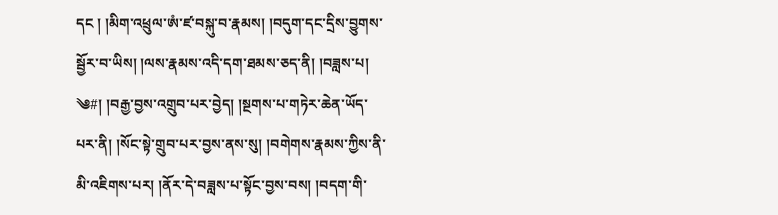དང ། །མིག་འཕྲུལ་ཨཾ་ཛ་བསྐུ་བ་རྣམས། །བདུག་དང་དྲིས་བྱུགས་སྦྱོར་བ་ཡིས། །ལས་རྣམས་འདི་དག་ཐམས་ཅད་ནི། །བཟླས་པ།
༄#། །བརྒྱ་བྱས་འགྲུབ་པར་བྱེད། །སྔགས་པ་གཏེར་ཆེན་ཡོད་པར་ནི། །སོང་སྟེ་གྲུབ་པར་བྱས་ནས་སུ། །བགེགས་རྣམས་ཀྱིས་ནི་མི་འཇིགས་པར། །ནོར་དེ་བཟླས་པ་སྟོང་བྱས་བས། །བདག་གི་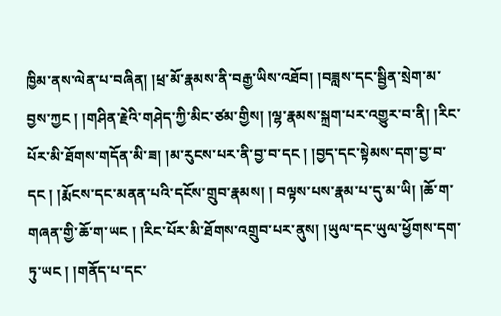ཁྱིམ་ནས་ལེན་པ་བཞིན། །ཕྲ་མོ་རྣམས་ནི་བརྒྱ་ཡིས་འཐོབ། །བཟླས་དང་སྦྱིན་སྲེག་མ་བྱས་ཀྱང ། །གཤིན་རྗེའི་གཤེད་ཀྱི་མིང་ཙམ་གྱིས། །ལྷ་རྣམས་སྐྲག་པར་འགྱུར་བ་ནི། །རིང་པོར་མི་ཐོགས་གདོན་མི་ཟ། །མ་རུངས་པར་ནི་བྱ་བ་དང ། །བྱད་དང་སྟེམས་དག་བྱ་བ་དང ། །རྨོངས་དང་མནན་པའི་དངོས་གྲུབ་རྣམས། ། བལྟས་པས་རྣམ་པ་དུ་མ་ཡི། །ཆོ་ག་གཞན་གྱི་ཆོ་ག་ཡང ། །རིང་པོར་མི་ཐོགས་འགྲུབ་པར་ནུས། །ཡུལ་དང་ཡུལ་ཕྱོགས་དག་ཏུ་ཡང ། །གནོད་པ་དང་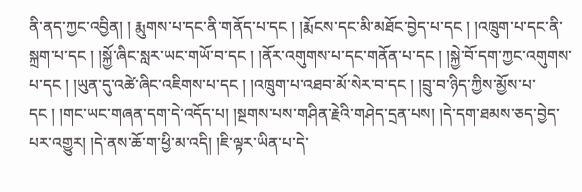ནི་ནད་ཀྱང་འབྱིན། ། རྨུགས་པ་དང་ནི་གནོད་པ་དང ། །རྨོངས་དང་མི་མཐོང་བྱེད་པ་དང ། །འཁྲུག་པ་དང་ནི་སྐྲག་པ་དང ། །སྐྱོ་ཞིང་སླར་ཡང་གཡོ་བ་དང ། །ནོར་འགུགས་པ་དང་གནོན་པ་དང ། །སྐྱེ་བོ་དག་ཀྱང་འགུགས་པ་དང ། །ཡུན་དུ་འཚེ་ཞིང་འཇིགས་པ་དང ། །འཁྲུག་པ་འཐབ་མོ་སེར་བ་དང ། །བྲུ་བ་ཉིད་ཀྱིས་མྱོས་པ་དང ། །གང་ཡང་གཞན་དག་དེ་འདོད་པ། །སྔགས་པས་གཤིན་རྗེའི་གཤེད་དྲན་པས། །དེ་དག་ཐམས་ཅད་བྱེད་པར་འགྱུར། །དེ་ནས་ཆོ་ག་ཕྱི་མ་འདི། །ཇི་ལྟར་ཡིན་པ་དེ་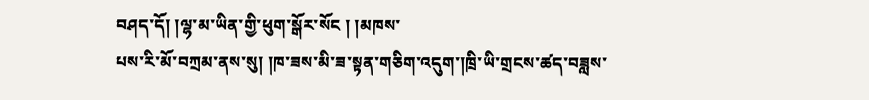བཤད་དོ། །ལྷ་མ་ཡིན་གྱི་ཕུག་སྒོར་སོང ། །མཁས་
པས་རི་མོ་བཀྲམ་ནས་སུ། །ཁ་ཟས་མི་ཟ་སྟན་གཅིག་འདུག་།ཁྲི་ཡི་གྲངས་ཚད་བཟླས་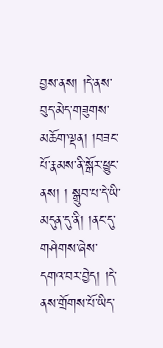བྱས་ནས། །དེ་ནས་བུད་མེད་གཟུགས་མཆོག་ལྡན། །བཟང་པོ་རྣམས་ནི་སྒོར་ཕྱུང་ནས། ། སྒྲུབ་པ་དེ་ཡི་མདུན་དུ་ནི། །ནང་དུ་གཤེགས་ཞེས་དགའ་བར་བྱེད། །དེ་ནས་གྲོགས་པོ་ཡིད་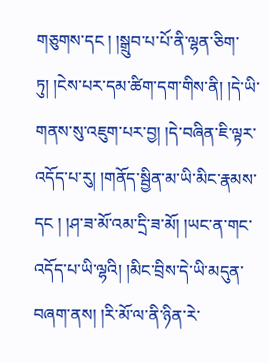གཅུགས་དང ། །སྒྲུབ་པ་པོ་ནི་ལྷན་ཅིག་ཏུ། །ངེས་པར་དམ་ཚིག་དག་གིས་ནི། །དེ་ཡི་གནས་སུ་འཇུག་པར་བྱ། །དེ་བཞིན་ཇི་ལྟར་འདོད་པ་རུ། །གནོད་སྦྱིན་མ་ཡི་མིང་རྣམས་དང ། །ཤ་ཟ་མོ་འམ་དྲི་ཟ་མོ། །ཡང་ན་གང་འདོད་པ་ཡི་ལྷའི། །མིང་བྲིས་དེ་ཡི་མདུན་བཞག་ནས། །རི་མོ་ལ་ནི་ཉིན་རེ་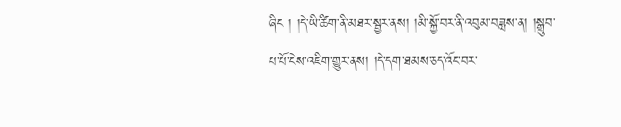ཞིང ། །དེ་ཡི་ཚིག་ནི་མཐར་སྦྱར་ནས། །མི་སྐྱོ་བར་ནི་འབུམ་བཟླས་ན། །སྒྲུབ་པ་པོ་ངེས་འཇིག་གྱུར་ནས། །དེ་དག་ཐམས་ཅད་འོང་བར་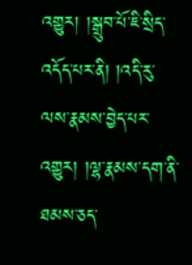འགྱུར། །སྒྲུབ་པོ་ཇི་སྲིད་འདོད་པར་ནི། །འདི་རུ་ལས་རྣམས་བྱེད་པར་འགྱུར། །ལྷ་རྣམས་དག་ནི་ཐམས་ཅད་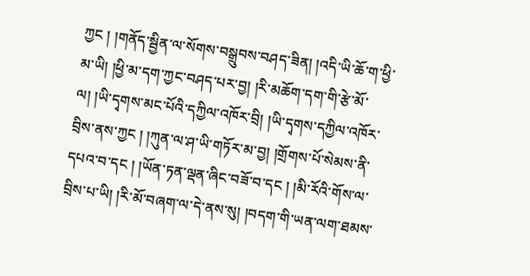ཀྱང ། །གནོད་སྦྱིན་ལ་སོགས་བསྒྲུབས་བཤད་ཟིན། །འདི་ཡི་ཆོ་ག་ཕྱི་མ་ཡི། །ཕྱི་མ་དག་ཀྱང་བཤད་པར་བྱ། །རི་མཆོག་དག་གི་རྩེ་མོ་ལ། །ཡི་དྭགས་མང་པོའི་དཀྱིལ་འཁོར་བྲི། །ཡི་དྭགས་དཀྱིལ་འཁོར་བྲིས་ནས་ཀྱང ། །ཀུན་ལ་ཤ་ཡི་གཏོར་མ་བྱ། །གྲོགས་པོ་སེམས་ནི་དཔའ་བ་དང ། །ཡོན་ཏན་ལྡན་ཞིང་བཟོ་བ་དང ། །མི་རོའི་གོས་ལ་བྲིས་པ་ཡི། །རི་མོ་བཞག་ལ་དེ་ནས་སུ། །བདག་གི་ཡན་ལག་ཐམས་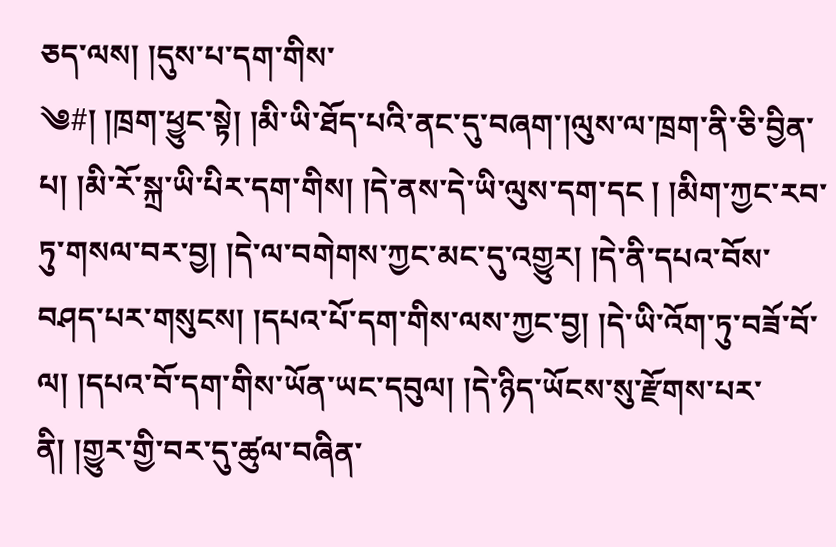ཅད་ལས། །དུས་པ་དག་གིས་
༄#། །ཁྲག་ཕྱུང་སྟེ། །མི་ཡི་ཐོད་པའི་ནང་དུ་བཞག་།ལུས་ལ་ཁྲག་ནི་ཅི་བྱིན་པ། །མི་རོ་སྐྲ་ཡི་པིར་དག་གིས། །དེ་ནས་དེ་ཡི་ལུས་དག་དང ། །མིག་ཀྱང་རབ་ཏུ་གསལ་བར་བྱ། །དེ་ལ་བགེགས་ཀྱང་མང་དུ་འགྱུར། །དེ་ནི་དཔའ་བོས་བཤད་པར་གསུངས། །དཔའ་པོ་དག་གིས་ལས་ཀྱང་བྱ། །དེ་ཡི་འོག་ཏུ་བཟོ་བོ་ལ། །དཔའ་བོ་དག་གིས་ཡོན་ཡང་དབུལ། །དེ་ཉིད་ཡོངས་སུ་རྫོགས་པར་ནི། །གྱུར་གྱི་བར་དུ་ཚུལ་བཞིན་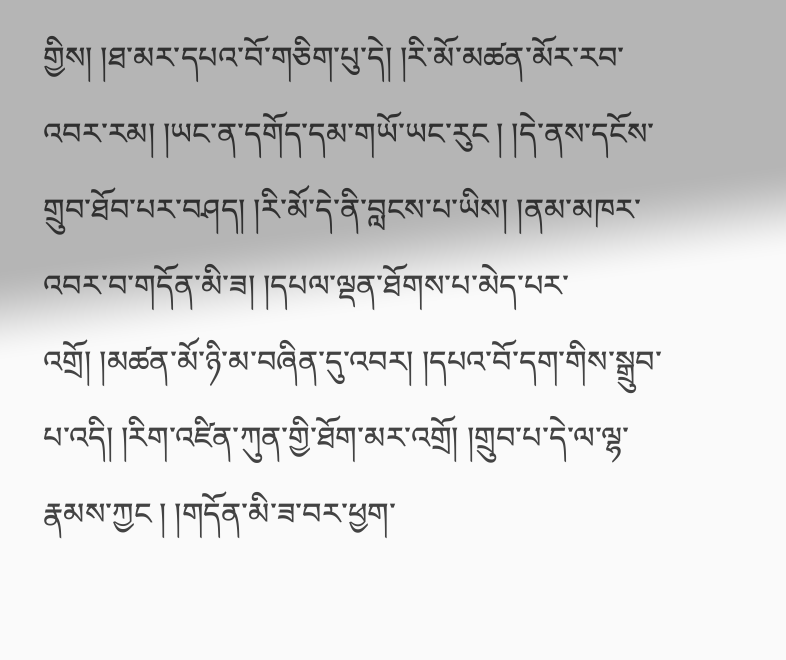གྱིས། །ཐ་མར་དཔའ་བོ་གཅིག་པུ་དེ། །རི་མོ་མཚན་མོར་རབ་འབར་རམ། །ཡང་ན་དགོད་དམ་གཡོ་ཡང་རུང ། །དེ་ནས་དངོས་གྲུབ་ཐོབ་པར་བཤད། །རི་མོ་དེ་ནི་བླངས་པ་ཡིས། །ནམ་མཁར་འབར་བ་གདོན་མི་ཟ། །དཔལ་ལྡན་ཐོགས་པ་མེད་པར་འགྲོ། །མཚན་མོ་ཉི་མ་བཞིན་དུ་འབར། །དཔའ་བོ་དག་གིས་སྒྲུབ་པ་འདི། །རིག་འཛིན་ཀུན་གྱི་ཐོག་མར་འགྲོ། །གྲུབ་པ་དེ་ལ་ལྷ་རྣམས་ཀྱང ། །གདོན་མི་ཟ་བར་ཕྱག་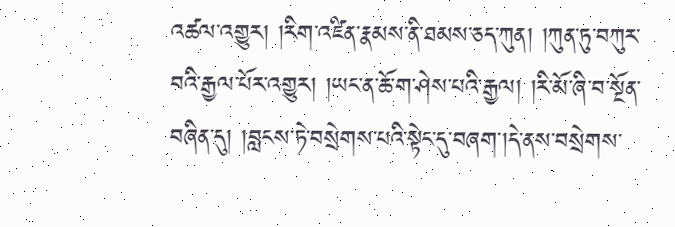འཚལ་འགྱུར། །རིག་འཛིན་རྣམས་ནི་ཐམས་ཅད་ཀུན། །ཀུན་ཏུ་བཀུར་བའི་རྒྱལ་པོར་འགྱུར། །ཡང་ན་ཆོ་ག་ཤེས་པའི་རྒྱལ། །རི་མོ་ཞི་བ་སྔོན་བཞིན་དུ། །བླངས་ཏེ་བསྲེགས་པའི་སྟེང་དུ་བཞག་།དེ་ནས་བསྲེགས་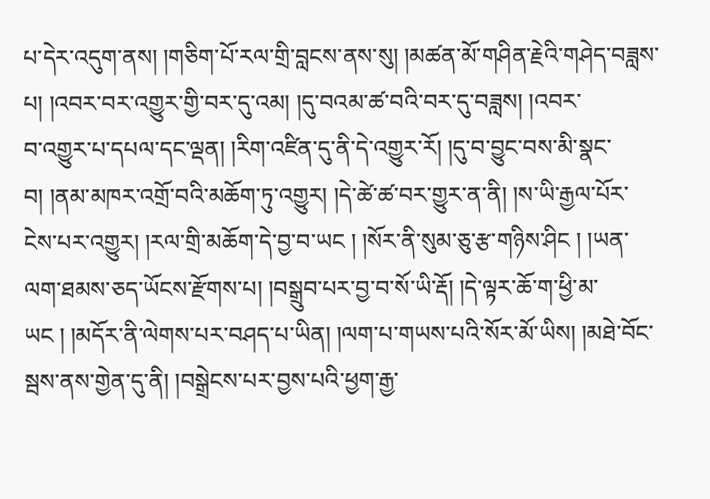པ་དེར་འདུག་ནས། །གཅིག་པོ་རལ་གྲི་བླངས་ནས་སུ། །མཚན་མོ་གཤིན་རྗེའི་གཤེད་བཟླས་པ། །འབར་བར་འགྱུར་གྱི་བར་དུ་འམ། །དུ་བའམ་ཚ་བའི་བར་དུ་བཟླས། །འབར་
བ་འགྱུར་པ་དཔལ་དང་ལྡན། །རིག་འཛིན་དུ་ནི་དེ་འགྱུར་རོ། །དུ་བ་བྱུང་བས་མི་སྣང་བ། །ནམ་མཁར་འགྲོ་བའི་མཆོག་ཏུ་འགྱུར། །དེ་ཚེ་ཚ་བར་གྱུར་ན་ནི། །ས་ཡི་རྒྱལ་པོར་ངེས་པར་འགྱུར། །རལ་གྲི་མཆོག་དེ་བྱ་བ་ཡང ། །སོར་ནི་སུམ་ཅུ་རྩ་གཉིས་ཤིང ། །ཡན་ལག་ཐམས་ཅད་ཡོངས་རྫོགས་པ། །བསྒྲུབ་པར་བྱ་བ་སོ་ཡི་རྡོ། །དེ་ལྟར་ཆོ་ག་ཕྱི་མ་ཡང ། །མདོར་ནི་ལེགས་པར་བཤད་པ་ཡིན། །ལག་པ་གཡས་པའི་སོར་མོ་ཡིས། །མཐེ་བོང་སྦས་ནས་གྱེན་དུ་ནི། །བསྒྲེངས་པར་བྱས་པའི་ཕྱག་རྒྱ་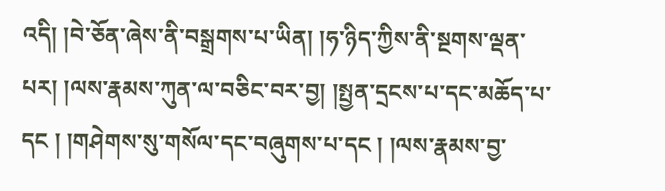འདི། །བེ་ཅོན་ཞེས་ནི་བསྒྲགས་པ་ཡིན། །ཧ་ཉིད་ཀྱིས་ནི་སྔགས་ལྡན་པར། །ལས་རྣམས་ཀུན་ལ་བཅིང་བར་བྱ། །སྤྱན་དྲངས་པ་དང་མཆོད་པ་དང ། །གཤེགས་སུ་གསོལ་དང་བཞུགས་པ་དང ། །ལས་རྣམས་བྱ་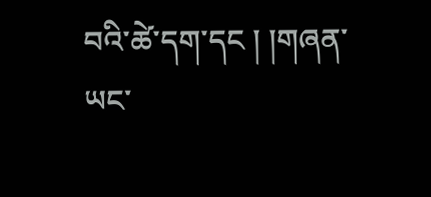བའི་ཚེ་དག་དང ། །གཞན་ཡང་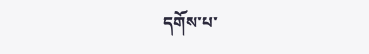དགོས་པ་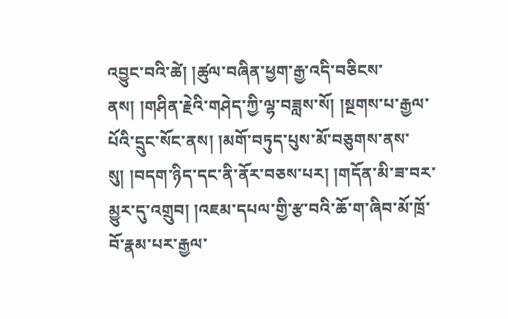འབྱུང་བའི་ཚེ། །ཚུལ་བཞིན་ཕྱག་རྒྱ་འདི་བཅིངས་ནས། །གཤིན་རྗེའི་གཤེད་ཀྱི་ལྷ་བཟླས་སོ། །སྔགས་པ་རྒྱལ་པོའི་དྲུང་སོང་ནས། །མགོ་བཏུད་པུས་མོ་བཅུགས་ནས་སུ། །བདག་ཉིད་དང་ནི་ནོར་བཅས་པར། །གདོན་མི་ཟ་བར་མྱུར་དུ་འགྲུབ། །འཇམ་དཔལ་གྱི་རྩ་བའི་ཆོ་ག་ཞིབ་མོ་ཁྲོ་བོ་རྣམ་པར་རྒྱལ་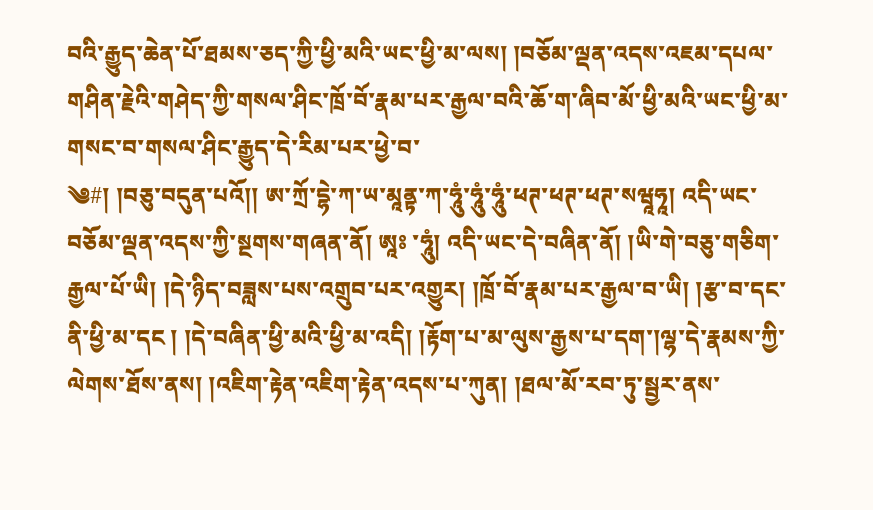བའི་རྒྱུད་ཆེན་པོ་ཐམས་ཅད་ཀྱི་ཕྱི་མའི་ཡང་ཕྱི་མ་ལས། །བཅོམ་ལྡན་འདས་འཇམ་དཔལ་གཤིན་རྗེའི་གཤེད་ཀྱི་གསལ་ཤིང་ཁྲོ་བོ་རྣམ་པར་རྒྱལ་བའི་ཆོ་ག་ཞིབ་མོ་ཕྱི་མའི་ཡང་ཕྱི་མ་གསང་བ་གསལ་ཤིང་རྒྱུད་དེ་རིམ་པར་ཕྱེ་བ་
༄#། །བཅུ་བདུན་པའོ།། ཨ་ཀྲོ་དྷེ་ཀ་ཡ་མཱནྟ་ཀ་ཧཱུཾ་ཧཱུཾ་ཧཱུཾ་ཕཊ་ཕཊ་ཕཊ་སཝཱཧཱ། འདི་ཡང་བཅོམ་ལྡན་འདས་ཀྱི་སྔགས་གཞན་ནོ། ཨཱཿ ་ཧཱུཾ། འདི་ཡང་དེ་བཞིན་ནོ། །ཡི་གེ་བཅུ་གཅིག་རྒྱལ་པོ་ཡི། །དེ་ཉིད་བཟླས་པས་འགྲུབ་པར་འགྱུར། །ཁྲོ་བོ་རྣམ་པར་རྒྱལ་བ་ཡི། །རྩ་བ་དང་ནི་ཕྱི་མ་དང ། །དེ་བཞིན་ཕྱི་མའི་ཕྱི་མ་འདི། །རྟོག་པ་མ་ལུས་རྒྱས་པ་དག་།ལྷ་དེ་རྣམས་ཀྱི་ལེགས་ཐོས་ནས། །འཇིག་རྟེན་འཇིག་རྟེན་འདས་པ་ཀུན། །ཐལ་མོ་རབ་ཏུ་སྦྱར་ནས་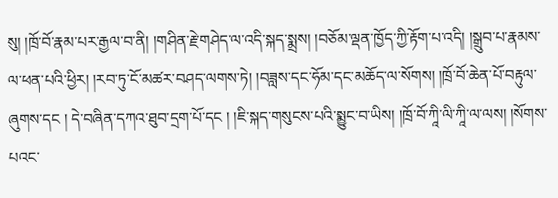སུ། །ཁྲོ་བོ་རྣམ་པར་རྒྱལ་བ་ནི། །གཤིན་རྗེ་གཤེད་ལ་འདི་སྐད་སྨྲས། །བཅོམ་ལྡན་ཁྱོད་ཀྱི་རྟོག་པ་འདི། །སྒྲུབ་པ་རྣམས་ལ་ཕན་པའི་ཕྱིར། །རབ་ཏུ་ངོ་མཚར་བཤད་ལགས་ཏེ། །བཟླས་དང་ཧོམ་དང་མཆོད་ལ་སོགས། །ཁྲོ་བོ་ཆེན་པོ་བརྟུལ་ཞུགས་དང ། དེ་བཞིན་དཀའ་ཐུབ་དྲག་པོ་དང ། །ཇི་སྐད་གསུངས་པའི་སྨྱུང་བ་ཡིས། །ཁྲོ་བོ་ཀཱི་ལི་ཀཱི་ལ་ལས། །སོགས་པའང་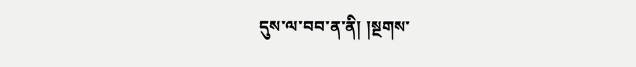དུས་ལ་བབ་ན་ནི། །སྔགས་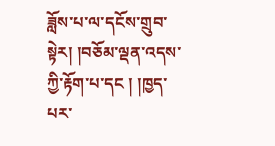ཟློས་པ་ལ་དངོས་གྲུབ་སྟེར། །བཅོམ་ལྡན་འདས་ཀྱི་རྟོག་པ་དང ། །ཁྱད་པར་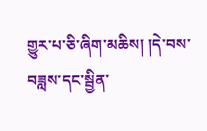གྱུར་པ་ཅི་ཞིག་མཆིས། །དེ་བས་བཟླས་དང་སྦྱིན་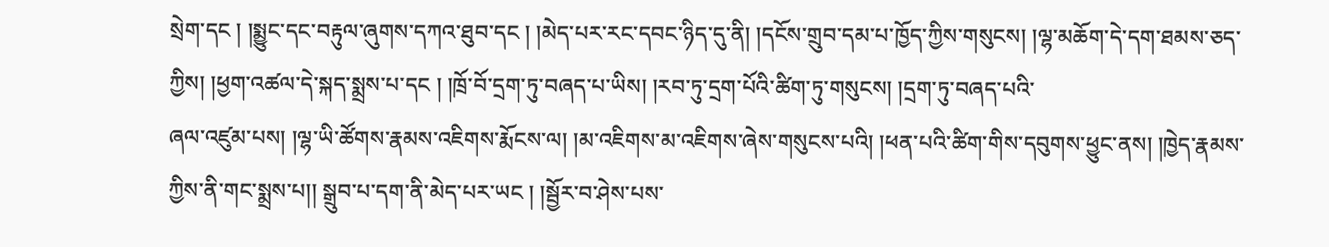སྲེག་དང ། །སྨྱུང་དང་བརྟུལ་ཞུགས་དཀའ་ཐུབ་དང ། །མེད་པར་རང་དབང་ཉིད་དུ་ནི། །དངོས་གྲུབ་དམ་པ་ཁྱོད་ཀྱིས་གསུངས། །ལྷ་མཆོག་དེ་དག་ཐམས་ཅད་ཀྱིས། །ཕྱག་འཚལ་དེ་སྐད་སྨྲས་པ་དང ། །ཁྲོ་བོ་དྲག་ཏུ་བཞད་པ་ཡིས། །རབ་ཏུ་དྲག་པོའི་ཚིག་ཏུ་གསུངས། །དྲག་ཏུ་བཞད་པའི་
ཞལ་འཛུམ་པས། །ལྷ་ཡི་ཚོགས་རྣམས་འཇིགས་རྨོངས་ལ། །མ་འཇིགས་མ་འཇིགས་ཞེས་གསུངས་པའི། །ཕན་པའི་ཚིག་གིས་དབུགས་ཕྱུང་ནས། །ཁྱེད་རྣམས་ཀྱིས་ནི་གང་སྨྲས་པ།། སྒྲུབ་པ་དག་ནི་མེད་པར་ཡང ། །སྦྱོར་བ་ཤེས་པས་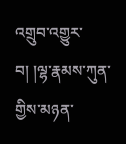འགྲུབ་འགྱུར་བ། །ལྷ་རྣམས་ཀུན་གྱིས་མཉན་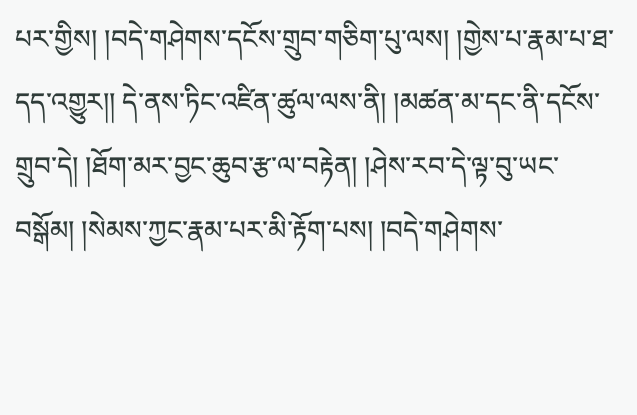པར་གྱིས། །བདེ་གཤེགས་དངོས་གྲུབ་གཅིག་པུ་ལས། །གྱེས་པ་རྣམ་པ་ཐ་དད་འགྱུར།། དེ་ནས་ཏིང་འཛིན་ཚུལ་ལས་ནི། །མཚན་མ་དང་ནི་དངོས་གྲུབ་དེ། །ཐོག་མར་བྱང་ཆུབ་རྩ་ལ་བརྟེན། །ཤེས་རབ་དེ་ལྟ་བུ་ཡང་བསྒོམ། །སེམས་ཀྱང་རྣམ་པར་མི་རྟོག་པས། །བདེ་གཤེགས་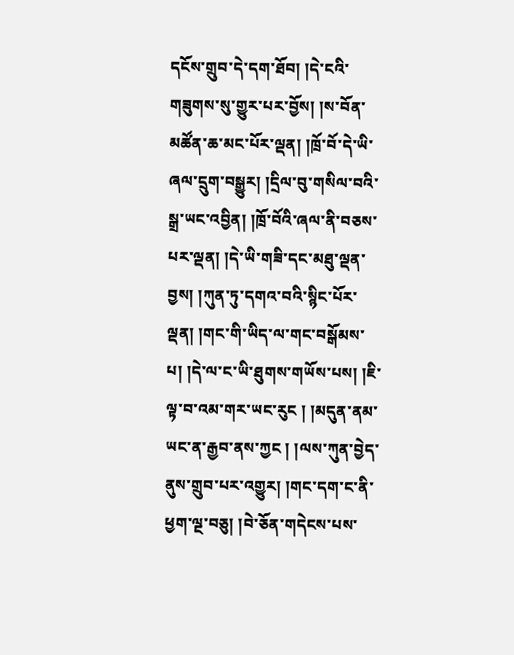དངོས་གྲུབ་དེ་དག་ཐོབ། །དེ་ངའི་གཟུགས་སུ་གྱུར་པར་བྱོས། །ས་བོན་མཚོན་ཆ་མང་པོར་ལྡན། །ཁྲོ་བོ་དེ་ཡི་ཞལ་དྲུག་བསྒྱུར། །དྲིལ་བུ་གསིལ་བའི་སྒྲ་ཡང་འབྱིན། །ཁྲོ་བོའི་ཞལ་ནི་བཅས་པར་ལྡན། །དེ་ཡི་གཟི་དང་མཐུ་ལྡན་བྱས། །ཀུན་ཏུ་དགའ་བའི་སྙིང་པོར་ལྡན། །གང་གི་ཡིད་ལ་གང་བསྒོམས་པ། །དེ་ལ་ང་ཡི་ཐུགས་གཡོས་པས། །ཇི་ལྟ་བ་འམ་གར་ཡང་རུང ། །མདུན་ནམ་ཡང་ན་རྒྱབ་ནས་ཀྱང ། །ལས་ཀུན་བྱེད་ནུས་གྲུབ་པར་འགྱུར། །གང་དག་ང་ནི་ཕྱག་ལྔ་བཅུ། །བེ་ཅོན་གདེངས་པས་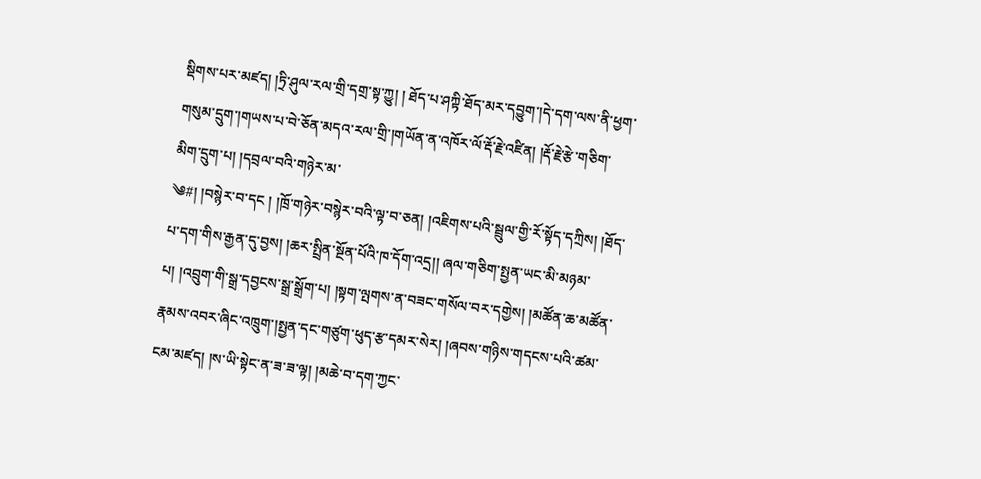སྡིགས་པར་མཛད། །ཏྲི་ཤུལ་རལ་གྲི་དགྲ་སྟ་ཀྱུ། ། ཐོད་པ་ཤཀྟི་ཐོད་མར་དབྱུག་།དེ་དག་ལས་ནི་ཕྱག་གསུམ་དྲུག་།གཡས་པ་བེ་ཅོན་མདའ་རལ་གྲི་།གཡོན་ན་འཁོར་ལོ་རྡོ་རྗེ་འཛིན། །རྡོ་རྗེ་རྩེ་གཅིག་མིག་དྲུག་པ། །དབྲལ་བའི་གཉེར་མ་
༄#། །བསྙེར་བ་དང ། །ཁྲོ་གཉེར་བསྙེར་བའི་ལྟ་བ་ཅན། །འཇིགས་པའི་སྦྲུལ་གྱི་རོ་སྟོད་དཀྲིས། །ཐོད་པ་དག་གིས་རྒྱན་དུ་བྱས། །ཆར་སྤྲིན་སྔོན་པོའི་ཁ་དོག་འདྲ།། ཞལ་གཅིག་སྤྱན་ཡང་མི་མཉམ་པ། །འབྲུག་གི་སྒྲ་དབྱངས་སྒྲ་སྒྲོག་པ། །སྟག་ལྤགས་ན་བཟང་གསོལ་བར་དགྱེས། །མཚོན་ཆ་མཚོན་རྣམས་འབར་ཞིང་འཁྲུག་།སྤྱན་དང་གཙུག་ཕུད་རྩ་དམར་སེར། །ཞབས་གཉིས་གདངས་པའི་ཚམ་ངམ་མཛད། །ས་ཡི་སྟེང་ན་ཟ་ཟ་ལྟ། །མཆེ་བ་དག་ཀྱང་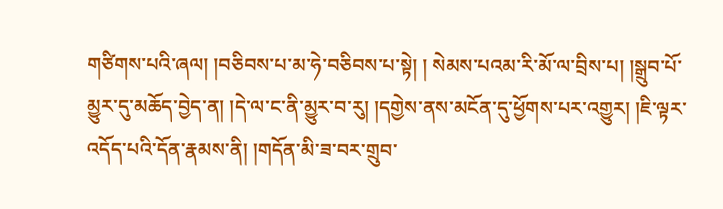གཙིགས་པའི་ཞལ། །བཅིབས་པ་མ་ཧེ་བཅིབས་པ་སྟེ། ། སེམས་པའམ་རི་མོ་ལ་བྲིས་པ། །སྒྲུབ་པོ་མྱུར་དུ་མཆོད་བྱེད་ན། །དེ་ལ་ང་ནི་མྱུར་བ་རུ། །དགྱེས་ནས་མངོན་དུ་ཕྱོགས་པར་འགྱུར། །ཇི་ལྟར་འདོད་པའི་དོན་རྣམས་ནི། །གདོན་མི་ཟ་བར་གྲུབ་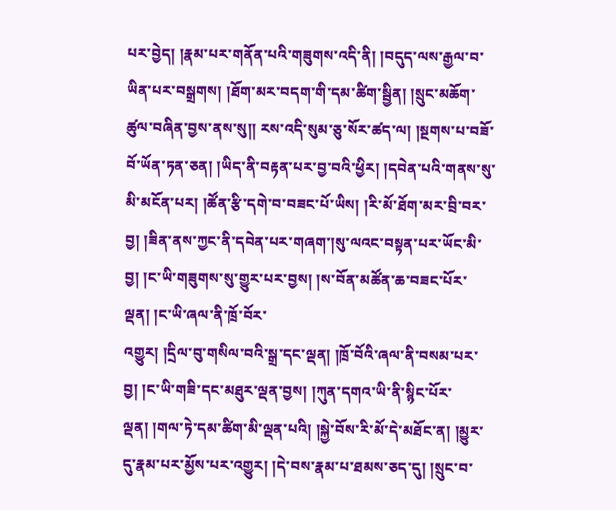པར་བྱེད། །རྣམ་པར་གནོན་པའི་གཟུགས་འདི་ནི། །བདུད་ལས་རྒྱལ་བ་ཡིན་པར་བསྒྲགས། །ཐོག་མར་བདག་གི་དམ་ཚིག་སྦྱིན། །སྲུང་མཆོག་ཚུལ་བཞིན་བྱས་ནས་སུ།། རས་འདི་སུམ་ཅུ་སོར་ཚད་ལ། །སྔགས་པ་བཟོ་བོ་ཡོན་ཏན་ཅན། །ཡིད་ནི་བརྟན་པར་བྱ་བའི་ཕྱིར། །དབེན་པའི་གནས་སུ་མི་མངོན་པར། །ཚོན་རྩི་དགེ་བ་བཟང་པོ་ཡིས། །རི་མོ་ཐོག་མར་བྲི་བར་བྱ། །ཟིན་ནས་ཀྱང་ནི་དབེན་པར་གཞག་།སུ་ལའང་བསྟན་པར་ཡོང་མི་བྱ། །ང་ཡི་གཟུགས་སུ་གྱུར་པར་བྱས། །ས་བོན་མཚོན་ཆ་བཟང་པོར་ལྡན། །ང་ཡི་ཞལ་ནི་ཁྲོ་བོར་
འགྱུར། །དྲིལ་བུ་གསིལ་བའི་སྒྲ་དང་ལྡན། །ཁྲོ་བོའི་ཞལ་ནི་བསམ་པར་བྱ། །ང་ཡི་གཟི་དང་མཐུར་ལྡན་བྱས། །ཀུན་དགའ་ཡི་ནི་སྙིང་པོར་ལྡན། །གལ་ཏེ་དམ་ཚིག་མི་ལྡན་པའི། །སྐྱེ་བོས་རི་མོ་དེ་མཐོང་ན། །མྱུར་དུ་རྣམ་པར་མྱོས་པར་འགྱུར། །དེ་བས་རྣམ་པ་ཐམས་ཅད་དུ། །སྲུང་བ་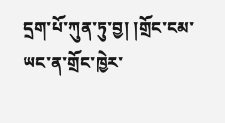དྲག་པོ་ཀུན་ཏུ་བྱ། །གྲོང་ངམ་ཡང་ན་གྲོང་ཁྱེར་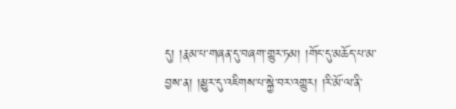དུ། །རྣམ་པ་གཞན་དུ་བཞག་གྱུར་ཏམ། །གོང་དུ་མཆོད་པ་མ་བྱས་ན། །མྱུར་དུ་འཇིགས་པ་སྐྱེ་བར་འགྱུར། །རི་མོ་ལ་ནི་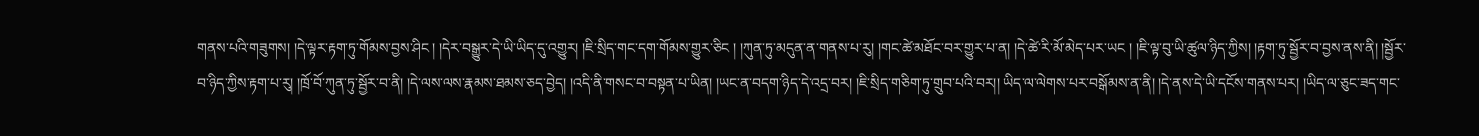གནས་པའི་གཟུགས། །དེ་ལྟར་རྟག་ཏུ་གོམས་བྱས་ཤིང ། །དེར་བསྒྱུར་དེ་ཡི་ཡིད་དུ་འགྱུར། །ཇི་སྲིད་གང་དག་གོམས་གྱུར་ཅིང ། །ཀུན་ཏུ་མདུན་ན་གནས་པ་རུ། །གང་ཚེ་མཐོང་བར་གྱུར་པ་ན། །དེ་ཚེ་རི་མོ་མེད་པར་ཡང ། །ཇི་ལྟ་བུ་ཡི་ཚུལ་ཉིད་ཀྱིས། །རྟག་ཏུ་སྦྱོར་བ་བྱས་ནས་ནི། །སྦྱོར་བ་ཉིད་ཀྱིས་རྟག་པ་རུ། །ཁྲོ་བོ་ཀུན་ཏུ་སྦྱོར་བ་ནི། །དེ་ལས་ལས་རྣམས་ཐམས་ཅད་བྱེད། །འདི་ནི་གསང་བ་བསྟན་པ་ཡིན། །ཡང་ན་བདག་ཉིད་དེ་འདྲ་བར། །ཇི་སྲིད་གཅིག་ཏུ་གྲུབ་པའི་བར།། ཡིད་ལ་ལེགས་པར་བསྒོམས་ན་ནི། །དེ་ནས་དེ་ཡི་དངོས་གནས་པར། །ཡིད་ལ་ཅུང་ཟད་གང་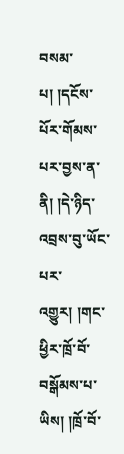བསམ་པ། །དངོས་པོར་གོམས་པར་བྱས་ན་ནི། །དེ་ཉིད་འབྲས་བུ་ཡོང་པར་འགྱུར། །གང་ཕྱིར་ཁྲོ་བོ་བསྒོམས་པ་ཡིས། །ཁྲོ་བོ་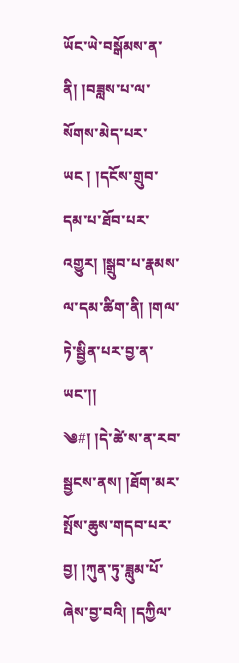ཡོང་ཡེ་བསྒོམས་ན་ནི། །བཟླས་པ་ལ་སོགས་མེད་པར་ཡང ། །དངོས་གྲུབ་དམ་པ་ཐོབ་པར་འགྱུར། །སྒྲུབ་པ་རྣམས་ལ་དམ་ཚིག་ནི། །གལ་ཏེ་སྦྱིན་པར་བྱ་ན་ཡང་།།
༄#། །དེ་ཚེ་ས་ན་རབ་སྦྱངས་ནས། །ཐོག་མར་སྤོས་ཆུས་གདབ་པར་བྱ། །ཀུན་ཏུ་ཟླུམ་པོ་ཞེས་བྱ་བའི། །དཀྱིལ་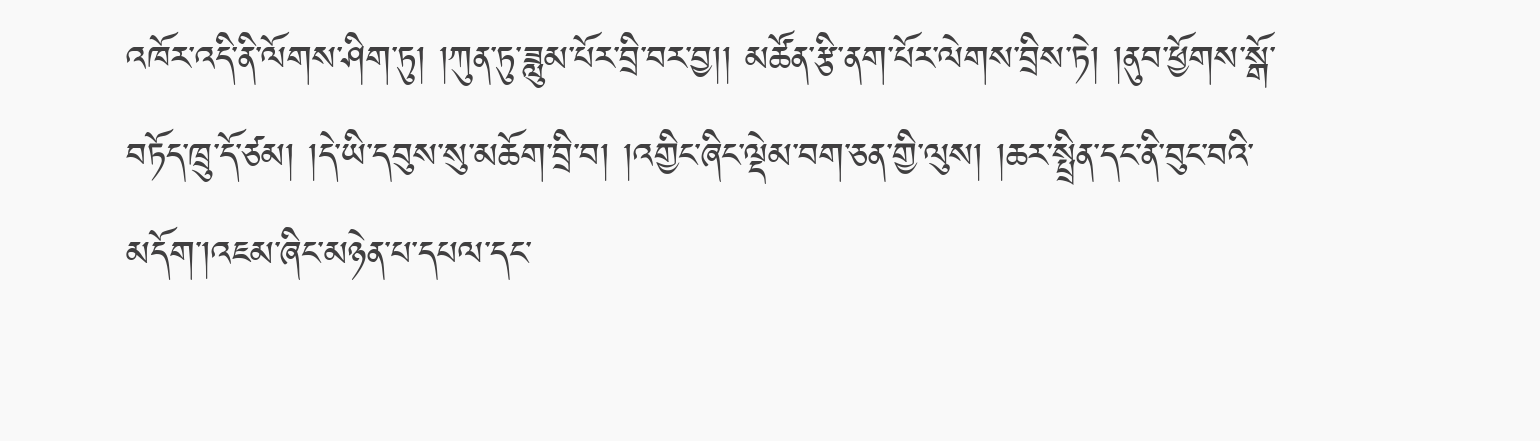འཁོར་འདི་ནི་ལོགས་ཤིག་ཏུ། །ཀུན་ཏུ་ཟླུམ་པོར་བྲི་བར་བྱ།། མཚོན་རྩི་ནག་པོར་ལེགས་བྲིས་ཏེ། །ནུབ་ཕྱོགས་སྒོ་བཏོད་ཁྲུ་དོ་ཙམ། །དེ་ཡི་དབུས་སུ་མཆོག་བྲི་བ། །འགྱིང་ཞིང་ལྡེམ་བག་ཅན་གྱི་ལུས། །ཆར་སྤྲིན་དང་ནི་བུང་བའི་མདོག་།འཇམ་ཞིང་མཉེན་པ་དཔལ་དང་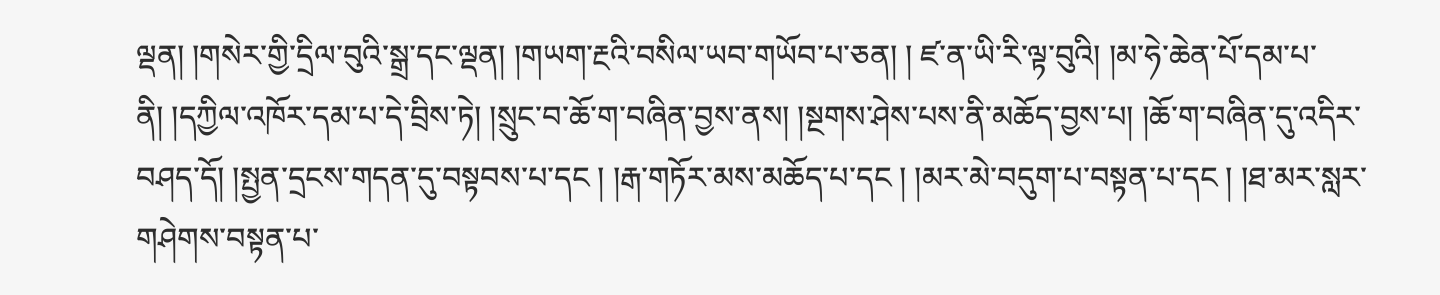ལྡན། །གསེར་གྱི་དྲིལ་བུའི་སྒྲ་དང་ལྡན། །གཡག་རྔའི་བསིལ་ཡབ་གཡོབ་པ་ཅན། ། ཛ་ན་ཡི་རི་ལྟ་བུའི། །མ་ཧེ་ཆེན་པོ་དམ་པ་ནི། །དཀྱིལ་འཁོར་དམ་པ་དེ་བྲིས་ཏེ། །སྲུང་བ་ཆོ་ག་བཞིན་བྱས་ནས། །སྔགས་ཤེས་པས་ནི་མཆོད་བྱས་པ། །ཆོ་ག་བཞིན་དུ་འདིར་བཤད་དོ། །སྤྱན་དྲངས་གདན་དུ་བསྟབས་པ་དང ། །རྒ་གཏོར་མས་མཆོད་པ་དང ། །མར་མེ་བདུག་པ་བསྟན་པ་དང ། །ཐ་མར་སླར་གཤེགས་བསྟན་པ་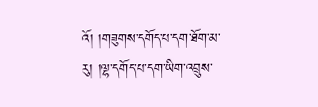འོ། །གཟུགས་དགོད་པ་དག་ཐོག་མ་རུ། །ལྷ་དགོད་པ་དག་ཡིག་འབྲུས་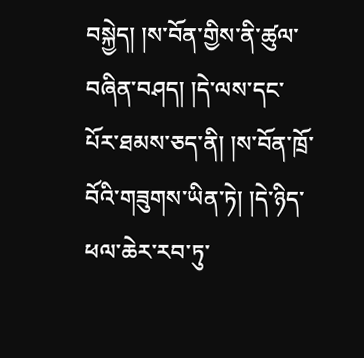བསྐྱེད། །ས་བོན་གྱིས་ནི་ཚུལ་བཞིན་བཤད། །དེ་ལས་དང་པོར་ཐམས་ཅད་ནི། །ས་བོན་ཁྲོ་བོའི་གཟུགས་ཡིན་ཏེ། །དེ་ཉིད་ཕལ་ཆེར་རབ་ཏུ་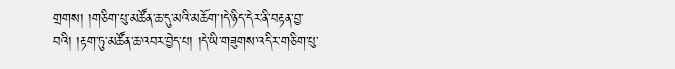གྲགས། །གཅིག་པུ་མཚོན་ཆ་དུ་མའི་མཆོག་།དེ་ཉིད་དེར་ནི་བརྟན་བྱ་བའི། །རྟག་ཏུ་མཚོན་ཆ་འབར་བྱེད་པ། །དེ་ཡི་གཟུགས་འདིར་གཅིག་པུ་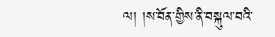ལ། །ས་བོན་གྱིས་ནི་བསྐུལ་བའི་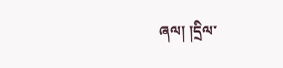ཞལ། །དྲིལ་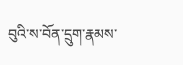བུའི་ས་བོན་དྲུག་རྣམས་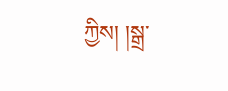ཀྱིས། །སྒྲ་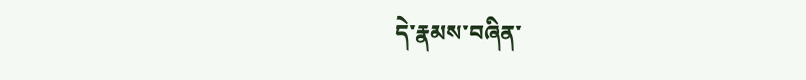དེ་རྣམས་བཞིན་